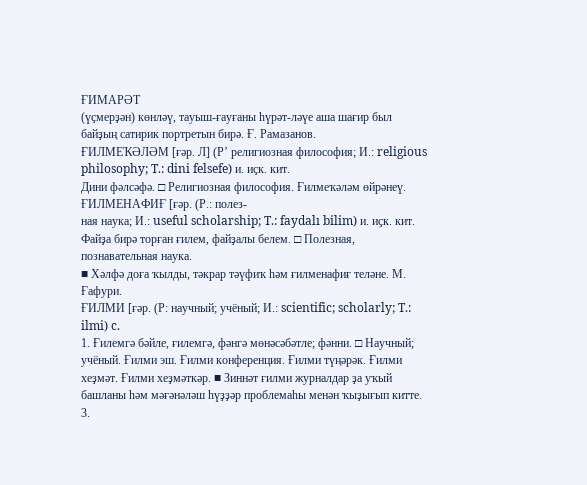ҒИМАРӘТ
(үҫмерҙән) көнләү, тауыш-ғауғаны һүрәт-ләүе аша шағир был байҙың сатирик портретын бирә. Ғ. Рамазанов.
ҒИЛМЕҠӘЛӘМ [ғәр. Л] (Р’ религиозная философия; И.: religious philosophy; T.: dini felsefe) и. иҫк. кит.
Дини фәлсәфә. □ Религиозная философия. Ғилмеҡәләм өйрәнеү.
ҒИЛМЕНАФИҒ [ғәр. (Р.: полез-
ная наука; И.: useful scholarship; T.: faydalı bilim) и. иҫк. кит.
Файҙа бирә торған ғилем, файҙалы белем. □ Полезная, познавательная наука.
■ Хәлфә доға ҡылды, тәкрар тәүфиҡ һәм ғилменафиғ теләне. М. Ғафури.
ҒИЛМИ [ғәр. (Р: научный; учёный; И.: scientific; scholarly; T.: ilmi) c.
1. Ғилемгә бәйле, ғилемгә, фәнгә мөнәсәбәтле; фәнни. □ Научный; учёный. Ғилми эш. Ғилми конференция. Ғилми түңәрәк. Ғилми хеҙмәт. Ғилми хеҙмәткәр. ■ Зиннәт ғилми журналдар ҙа уҡый башланы һәм мәғәнәләш һүҙҙәр проблемаһы менән ҡыҙығып китте.
3.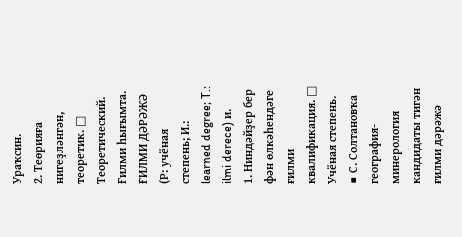Ураҡсин.
2. Теөрияға нигеҙләнгән, теоретик. □ Теоретический. Ғилми һығымта.
ҒИЛМИ ДӘРӘЖӘ (Р: учёная степень; И.: learned degree; T.: ilmi derece) и.
1. Ниндәйҙер бер фән өлкәһендәге ғилми квалификация. □ Учёная степень.
■ С. Солтановҡа география-минерология кандидаты тигән ғилми дәрәжә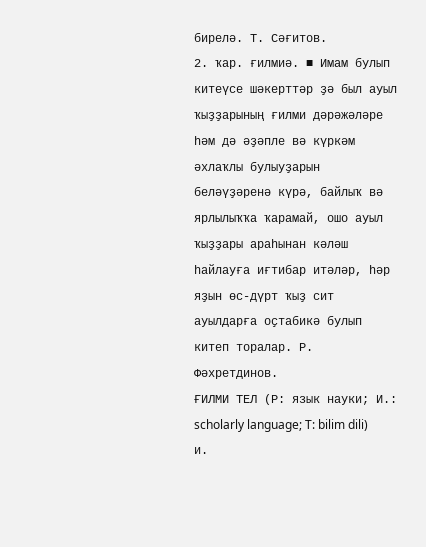бирелә. Т. Сәғитов.
2. ҡар. ғилмиә. ■ Имам булып китеүсе шәкерттәр ҙә был ауыл ҡыҙҙарының ғилми дәрәжәләре һәм дә әҙәпле вә күркәм әхлаҡлы булыуҙарын беләүҙәренә күрә, байлыҡ вә ярлылыҡҡа ҡарамай, ошо ауыл ҡыҙҙары араһынан кәләш һайлауға иғтибар итәләр, һәр яҙын өс-дүрт ҡыҙ сит ауылдарға оҫтабикә булып китеп торалар. Р. Фәхретдинов.
ҒИЛМИ ТЕЛ (Р: язык науки; И.: scholarly language; T: bilim dili) и.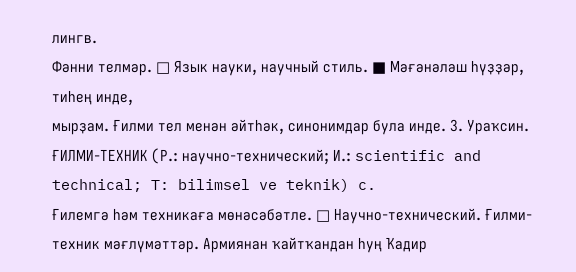лингв.
Фәнни телмәр. □ Язык науки, научный стиль. ■ Мәғәнәләш һүҙҙәр, тиһең инде,
мырҙам. Ғилми тел менән әйтһәк, синонимдар була инде. 3. Ураҡсин.
ҒИЛМИ-ТЕХНИК (Р.: научно-технический; И.: scientific and technical; T: bilimsel ve teknik) c.
Ғилемгә һәм техникаға мөнәсәбәтле. □ Научно-технический. Ғилми-техник мәғлүмәттәр. Армиянан ҡайтҡандан һуң Ҡадир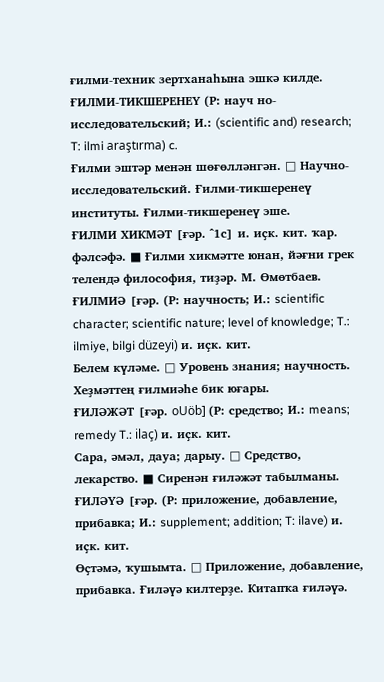ғилми-техник зертханаһына эшкә килде.
ҒИЛМИ-ТИКШЕРЕНЕҮ (Р: науч но-исследовательский; И.: (scientific and) research; T: ilmi araştırma) c.
Ғилми эштәр менән шөғөлләнгән. □ Научно-исследовательский. Ғилми-тикшеренеү институты. Ғилми-тикшеренеү эше.
ҒИЛМИ ХИКМӘТ [ғәр. ^1с] и. иҫк. кит. ҡар. фәлсәфә. ■ Ғилми хикмәтте юнан, йәғни грек телендә философия, тиҙәр. М. Өмөтбаев.
ҒИЛМИӘ [ғәр. (Р: научность; И.: scientific character; scientific nature; level of knowledge; T.: ilmiye, bilgi düzeyi) и. иҫк. кит.
Белем күләме. □ Уровень знания; научность. Хеҙмәттең ғилмиәһе бик юғары.
ҒИЛӘЖӘТ [ғәр. oUöb] (Р: средство; И.: means; remedy T.: ilaç) и. иҫк. кит.
Сара, әмәл, дауа; дарыу. □ Средство, лекарство. ■ Сиренән ғиләжәт табылманы.
ҒИЛӘҮӘ [ғәр. (Р: приложение, добавление, прибавка; И.: supplement; addition; T: ilave) и. иҫк. кит.
Өҫтәмә, ҡушымта. □ Приложение, добавление, прибавка. Ғиләүә килтерҙе. Китапҡа ғиләүә.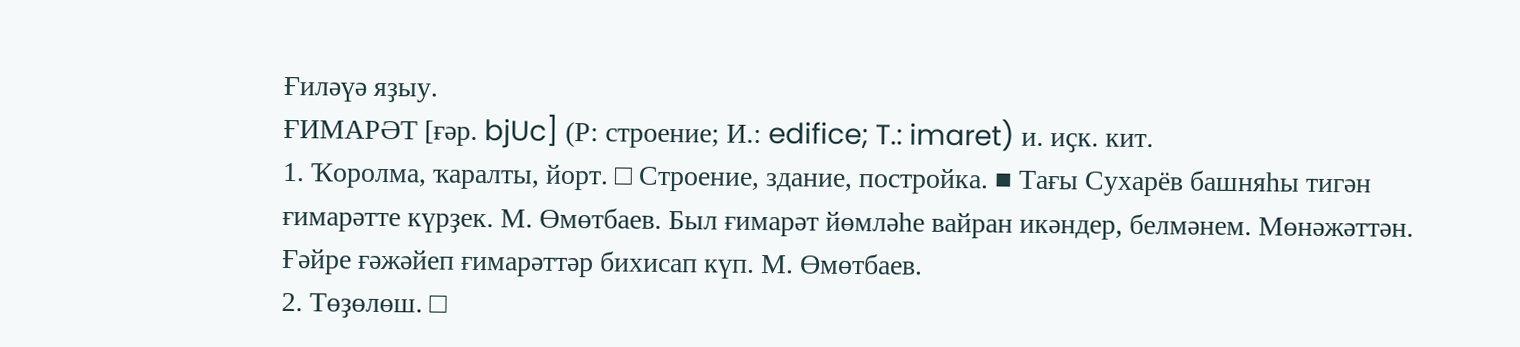Ғиләүә яҙыу.
ҒИМАРӘТ [ғәр. bjUc] (Р: строение; И.: edifice; T.: imaret) и. иҫк. кит.
1. Ҡоролма, ҡаралты, йорт. □ Строение, здание, постройка. ■ Тағы Сухарёв башняһы тигән ғимарәтте күрҙек. М. Өмөтбаев. Был ғимарәт йөмләһе вайран икәндер, белмәнем. Мөнәжәттән. Ғәйре ғәжәйеп ғимарәттәр бихисап күп. М. Өмөтбаев.
2. Төҙөлөш. □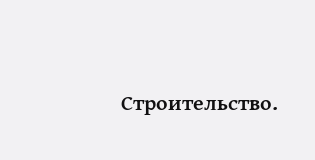Строительство.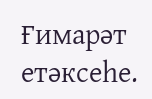Ғимарәт етәксеһе.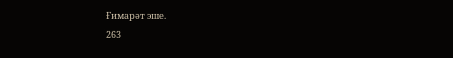Ғимарәт эше.
263